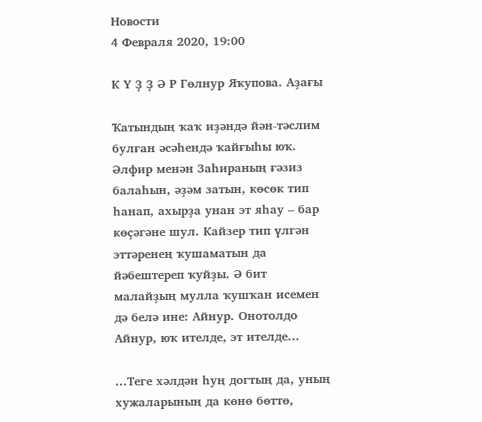Новости
4 Февраля 2020, 19:00

К Ү Ҙ Ҙ Ә Р Гөлнур Яҡупова. Аҙағы

Ҡатындың ҡаҡ иҙәндә йән-тәслим булған әсәһендә ҡайғыһы юҡ. Әлфир менән Заһираның ғәзиз балаһын, әҙәм затын, көсөк тип һанап, ахырҙа унан эт яһау – бар көҫәгәне шул. Кайзер тип үлгән эттәренең ҡушаматын да йәбештереп ҡуйҙы. Ә бит малайҙың мулла ҡушҡан исемен дә белә ине: Айнур. Онотолдо Айнур, юҡ ителде, эт ителде...

...Теге хәлдән һуң догтың да, уның хужаларының да көнө бөттө,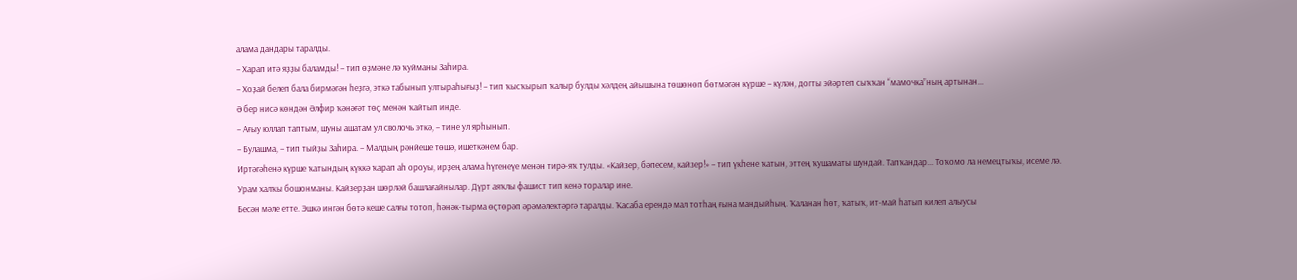алама дандары таралды.
– Харап итә яҙҙы баламды! – тип өҙмәне лә ҡуйманы Заһира.
– Хоҙай белеп бала бирмәгән һеҙгә, эткә табынып ултыраһығыҙ! – тип ҡысҡырып ҡалыр булды хәлдең айышына төшөнөп бөтмәгән күрше – күлән, догты эйәртеп сыҡҡан “мамочка”ның артынан...
Ә бер нисә көндән Әлфир ҡәнәғәт төҫ менән ҡайтып инде.
– Ағыу юллап таптым, шуны ашатам ул сволочь эткә, – тине ул ярһынып.
– Булашма, – тип тыйҙы Заһира. – Малдың рәнйеше төшә, ишеткәнем бар.
Иртәгәһенә күрше ҡатындың күккә ҡарап аһ ороуы, ирҙең алама һүгенеүе менән тирә-яҡ тулды. «Кайзер, бәпесем, кайзер!» – тип үкһене ҡатын, эттең ҡушаматы шундай. Тапҡандар... Тоҡомо ла немецтыҡы, исеме лә.
Урам халҡы бошонманы. Кайзерҙан шөрләй башлағайнылар. Дүрт аяҡлы фашист тип кенә торалар ине.
Бесән мәле етте. Эшкә ингән бөтә кеше салғы тотоп, һәнәк-тырма өҫтөрәп әрәмәлектәргә таралды. Ҡасаба ерендә мал тотһаң ғына мандыйһың. Ҡаланан һөт, ҡатыҡ, ит-май һатып килеп алыусы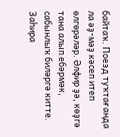байтаҡ. Поезд туҡтағанда ла әҙ-мәҙ кәсеп итеп өлгөрәләр. Әлфир ҙә, көҙгә тана алып ебәрмәк, сабынлыҡ биләргә китте. Заһира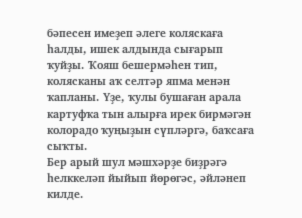бәпесен имеҙеп әлеге коляскаға һалды, ишек алдында сығарып ҡуйҙы. Ҡояш бешермәһен тип, колясканы аҡ селтәр япма менән ҡапланы. Үҙе, ҡулы бушаған арала картуфҡа тын алырға ирек бирмәгән колорадо ҡуңыҙын сүпләргә, баҡсаға сыҡты.
Бер арый шул мәшхәрҙе биҙрәгә һелккеләп йыйып йөрөгәс, әйләнеп килде.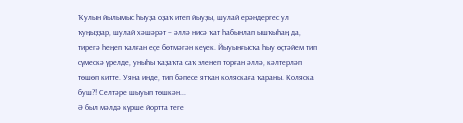Ҡулын йылымыс һыуҙа оҙаҡ итеп йыуҙы, шулай ерәндергес ул ҡуңыҙҙар, шулай хәшәрәт – әллә нисә ҡат һабынлап ышҡыһаң да, тирегә һеңеп ҡалған еҫе бөтмәгән кеүек. Йыуынғысҡа һыу өҫтәйем тип сүмескә үрелде, уныһы ҡаҙаҡта саҡ эленеп торған әллә, кәлтерләп төшөп китте. Уяна инде, тип бәпесе ятҡан коляскаға ҡараны. Коляска буш?! Селтәре шыуып төшкән...
Ә был мәлдә күрше йортта теге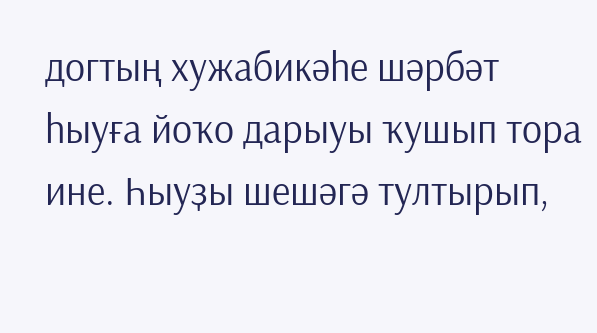догтың хужабикәһе шәрбәт һыуға йоҡо дарыуы ҡушып тора ине. Һыуҙы шешәгә тултырып,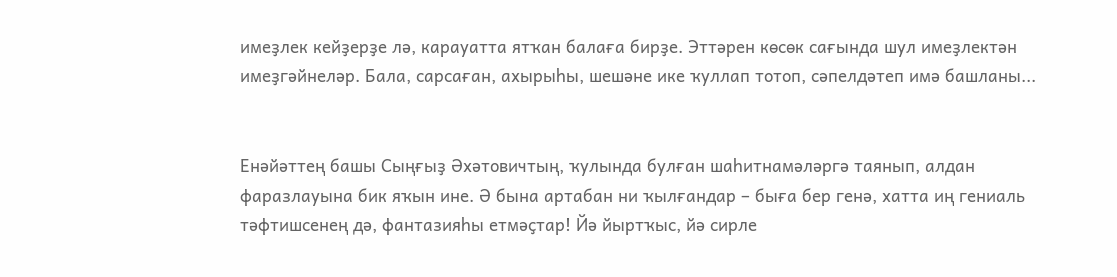имеҙлек кейҙерҙе лә, карауатта ятҡан балаға бирҙе. Эттәрен көсөк сағында шул имеҙлектән имеҙгәйнеләр. Бала, сарсаған, ахырыһы, шешәне ике ҡуллап тотоп, сәпелдәтеп имә башланы...


Енәйәттең башы Сыңғыҙ Әхәтовичтың, ҡулында булған шаһитнамәләргә таянып, алдан фаразлауына бик яҡын ине. Ә бына артабан ни ҡылғандар – быға бер генә, хатта иң гениаль тәфтишсенең дә, фантазияһы етмәҫтар! Йә йыртҡыс, йә сирле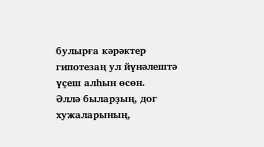булырға кәрәктер гипотезаң ул йүнәлештә үҫеш алһын өсөн.
Әллә быларҙың, дог хужаларының,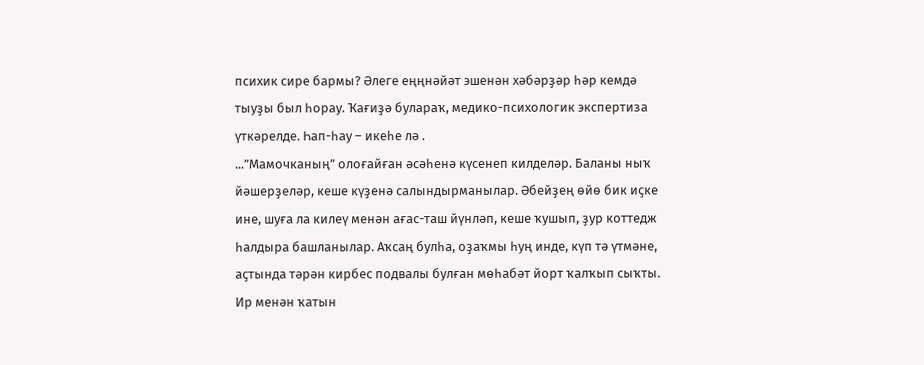психик сире бармы? Әлеге еңңнәйәт эшенән хәбәрҙәр һәр кемдә тыуҙы был һорау. Ҡағиҙә булараҡ, медико-психологик экспертиза үткәрелде. Һап-һау – икеһе лә .
...”Мамочканың” олоғайған әсәһенә күсенеп килделәр. Баланы ныҡ йәшерҙеләр, кеше күҙенә салындырманылар. Әбейҙең өйө бик иҫке ине, шуға ла килеү менән ағас-таш йүнләп, кеше ҡушып, ҙур коттедж һалдыра башланылар. Аҡсаң булһа, оҙаҡмы һуң инде, күп тә үтмәне, аҫтында тәрән кирбес подвалы булған мөһабәт йорт ҡалҡып сыҡты. Ир менән ҡатын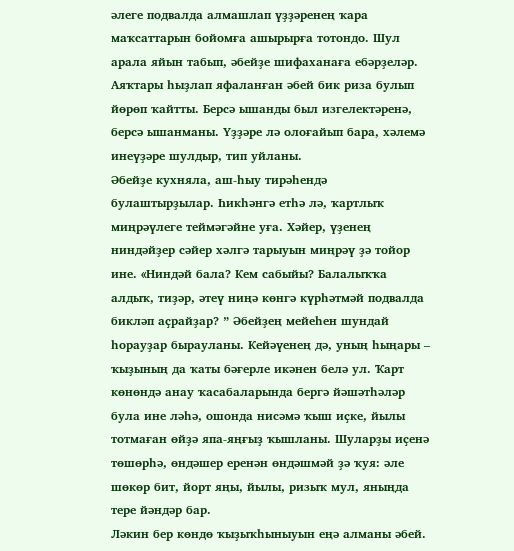әлеге подвалда алмашлап үҙҙәренең ҡара маҡсаттарын бойомға ашырырға тотондо. Шул арала яйын табып, әбейҙе шифаханаға ебәрҙеләр. Аяҡтары һыҙлап яфаланған әбей бик риза булып йөрөп ҡайтты. Берсә ышанды был изгелектәренә, берсә ышанманы. Үҙҙәре лә олоғайып бара, хәлемә инеүҙәре шулдыр, тип уйланы.
Әбейҙе кухняла, аш-һыу тирәһендә булаштырҙылар. Һикһәнгә етһә лә, ҡартлыҡ миңрәүлеге теймәгәйне уға. Хәйер, үҙенең ниндәйҙер сәйер хәлгә тарыуын миңрәү ҙә тойор ине. «Ниндәй бала? Кем сабыйы? Балалыҡҡа алдыҡ, тиҙәр, әтеү ниңә көнгә күрһәтмәй подвалда бикләп аҫрайҙар? ” Әбейҙең мейеһен шундай һорауҙар бырауланы. Кейәүенең дә, уның һыңары – ҡыҙының да ҡаты бәғерле икәнен белә ул. Ҡарт көнөндә анау ҡасабаларында бергә йәшәтһәләр була ине ләһә, ошонда нисәмә ҡыш иҫке, йылы тотмаған өйҙә япа-яңғыҙ ҡышланы. Шуларҙы иҫенә төшөрһә, өндәшер еренән өндәшмәй ҙә ҡуя: әле шөкөр бит, йорт яңы, йылы, ризыҡ мул, яныңда тере йәндәр бар.
Ләкин бер көндө ҡыҙыҡһыныуын еңә алманы әбей.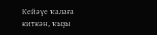Кейәүе ҡалаға киткән, ҡыҙы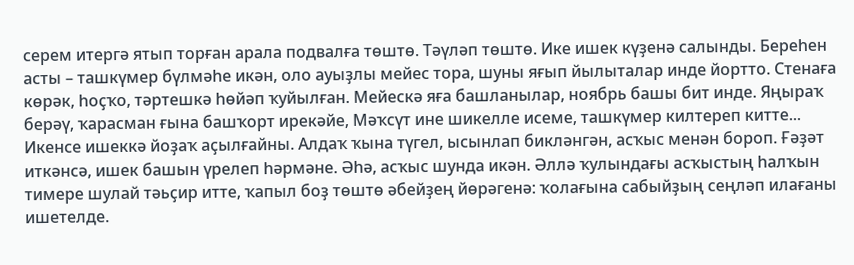серем итергә ятып торған арала подвалға төштө. Тәүләп төштө. Ике ишек күҙенә салынды. Береһен асты – ташкүмер бүлмәһе икән, оло ауыҙлы мейес тора, шуны яғып йылыталар инде йортто. Стенаға көрәк, һоҫҡо, тәртешкә һөйәп ҡуйылған. Мейескә яға башланылар, ноябрь башы бит инде. Яңыраҡ берәү, ҡарасман ғына башҡорт ирекәйе, Мәҡсүт ине шикелле исеме, ташкүмер килтереп китте... Икенсе ишеккә йоҙаҡ аҫылғайны. Алдаҡ ҡына түгел, ысынлап бикләнгән, асҡыс менән бороп. Ғәҙәт иткәнсә, ишек башын үрелеп һәрмәне. Әһә, асҡыс шунда икән. Әллә ҡулындағы асҡыстың һалҡын тимере шулай тәьҫир итте, ҡапыл боҙ төштө әбейҙең йөрәгенә: ҡолағына сабыйҙың сеңләп илағаны ишетелде.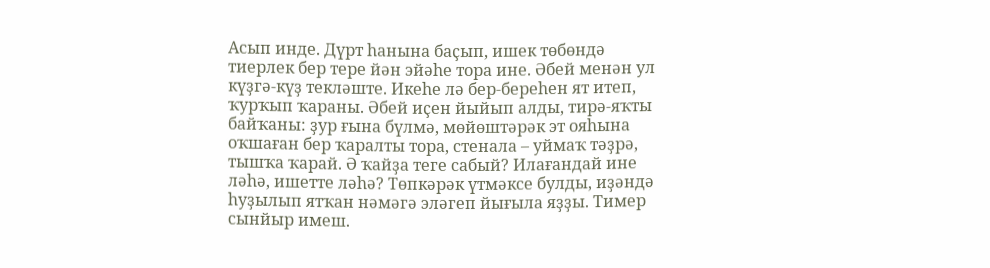Асып инде. Дүрт һанына баҫып, ишек төбөндә тиерлек бер тере йән эйәһе тора ине. Әбей менән ул күҙгә-күҙ текләште. Икеһе лә бер-береһен ят итеп, ҡурҡып ҡараны. Әбей иҫен йыйып алды, тирә-яҡты байҡаны: ҙур ғына бүлмә, мөйөштәрәк эт ояһына оҡшаған бер ҡаралты тора, стенала – уймаҡ тәҙрә, тышҡа ҡарай. Ә ҡайҙа теге сабый? Илағандай ине ләһә, ишетте ләһә? Төпкәрәк үтмәксе булды, иҙәндә һуҙылып ятҡан нәмәгә эләгеп йығыла яҙҙы. Тимер сынйыр имеш.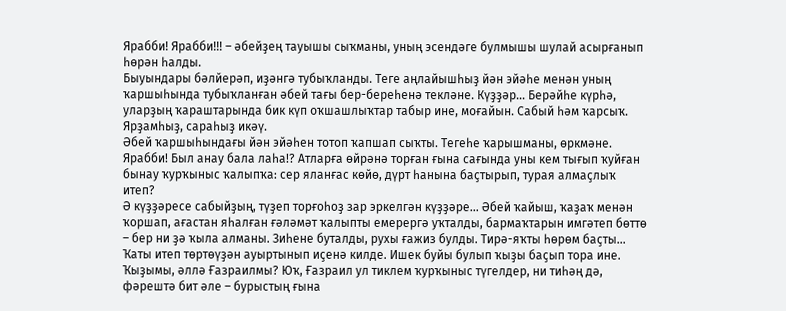Ярабби! Ярабби!!! – әбейҙең тауышы сыҡманы, уның эсендәге булмышы шулай асырғанып һөрән һалды.
Быуындары бәлйерәп, иҙәнгә тубыҡланды. Теге аңлайышһыҙ йән эйәһе менән уның ҡаршыһында тубыҡланған әбей тағы бер-береһенә текләне. Күҙҙәр... Берәйһе күрһә, уларҙың ҡараштарында бик күп оҡшашлыҡтар табыр ине, моғайын. Сабый һәм ҡарсыҡ. Ярҙамһыҙ, сараһыҙ икәү.
Әбей ҡаршыһындағы йән эйәһен тотоп ҡапшап сыҡты. Тегеһе ҡарышманы, өркмәне. Ярабби! Был анау бала лаһа!? Атларға өйрәнә торған ғына сағында уны кем тығып ҡуйған бынау ҡурҡыныс ҡалыпҡа: сер яланғас көйө, дүрт һанына баҫтырып, турая алмаҫлыҡ итеп?
Ә күҙҙәресе сабыйҙың, түҙеп торғоһоҙ зар эркелгән күҙҙәре... Әбей ҡайыш, ҡаҙаҡ менән ҡоршап, ағастан яһалған ғәләмәт ҡалыпты емерергә уҡталды, бармаҡтарын имгәтеп бөттө – бер ни ҙә ҡыла алманы. Зиһене буталды, рухы ғажиз булды. Тирә-яҡты һөрөм баҫты... Ҡаты итеп төртөүҙән ауыртынып иҫенә килде. Ишек буйы булып ҡыҙы баҫып тора ине. Ҡыҙымы, әллә Ғазраилмы? Юҡ, Ғазраил ул тиклем ҡурҡыныс түгелдер, ни тиһәң дә, фәрештә бит әле – бурыстың ғына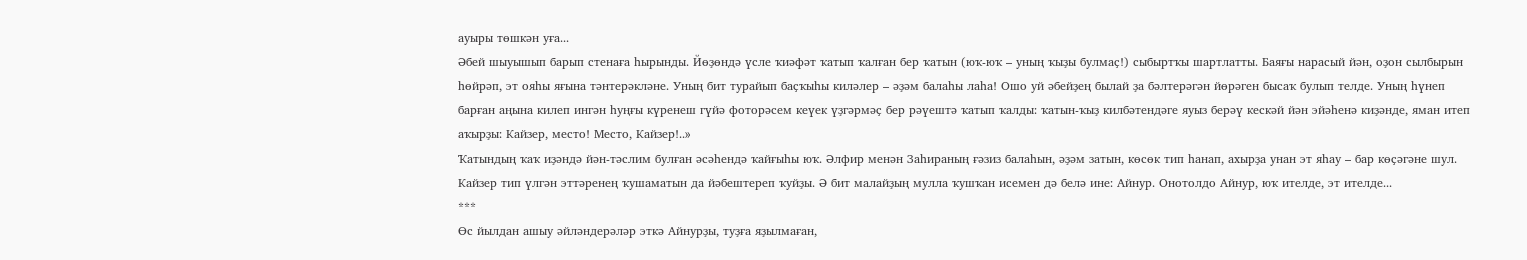ауыры төшкән уға...
Әбей шыуышып барып стенаға һырынды. Йөҙөндә үсле ҡиәфәт ҡатып ҡалған бер ҡатын (юҡ-юҡ – уның ҡыҙы булмаҫ!) сыбыртҡы шартлатты. Баяғы нарасый йән, оҙон сылбырын һөйрәп, эт ояһы яғына тәнтерәкләне. Уның бит турайып баҫҡыһы киләлер – әҙәм балаһы лаһа! Ошо уй әбейҙең былай ҙа бәлтерәгән йөрәген бысаҡ булып телде. Уның һүнеп барған аңына килеп ингән һуңғы күренеш гүйә фоторәсем кеүек үҙгәрмәҫ бер рәүештә ҡатып ҡалды: ҡатын-ҡыҙ килбәтендәге яуыз берәү кескәй йән эйәһенә киҙәнде, яман итеп аҡырҙы: Кайзер, место! Место, Кайзер!..»
Ҡатындың ҡаҡ иҙәндә йән-тәслим булған әсәһендә ҡайғыһы юҡ. Әлфир менән Заһираның ғәзиз балаһын, әҙәм затын, көсөк тип һанап, ахырҙа унан эт яһау – бар көҫәгәне шул. Кайзер тип үлгән эттәренең ҡушаматын да йәбештереп ҡуйҙы. Ә бит малайҙың мулла ҡушҡан исемен дә белә ине: Айнур. Онотолдо Айнур, юҡ ителде, эт ителде...
***
Өс йылдан ашыу әйләндерәләр эткә Айнурҙы, туҙға яҙылмаған,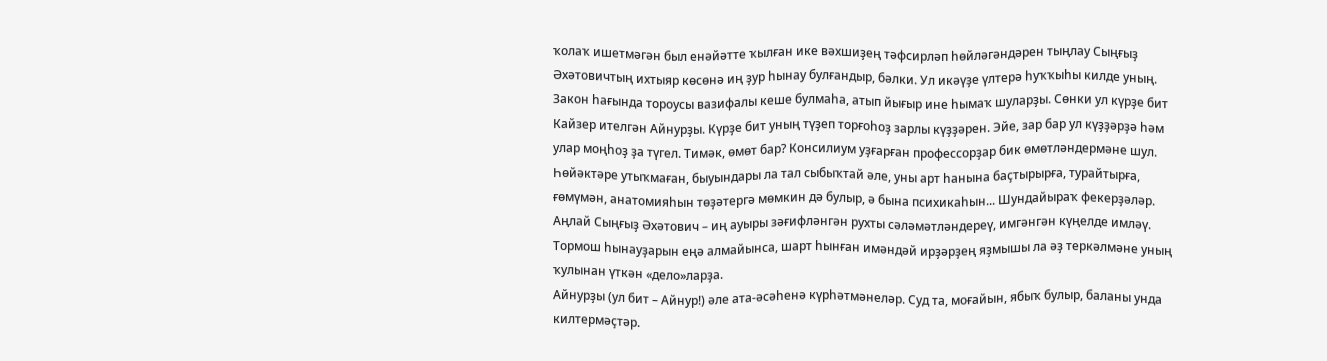ҡолаҡ ишетмәгән был енәйәтте ҡылған ике вәхшиҙең тәфсирләп һөйләгәндәрен тыңлау Сыңғыҙ Әхәтовичтың ихтыяр көсөнә иң ҙур һынау булғандыр, бәлки. Ул икәүҙе үлтерә һуҡҡыһы килде уның. Закон һағында тороусы вазифалы кеше булмаһа, атып йығыр ине һымаҡ шуларҙы. Сөнки ул күрҙе бит Кайзер ителгән Айнурҙы. Күрҙе бит уның түҙеп торғоһоҙ зарлы күҙҙәрен. Эйе, зар бар ул күҙҙәрҙә һәм улар моңһоҙ ҙа түгел. Тимәк, өмөт бар? Консилиум уҙғарған профессорҙар бик өмөтләндермәне шул. Һөйәктәре утыҡмаған, быуындары ла тал сыбыҡтай әле, уны арт һанына баҫтырырға, турайтырға, ғөмүмән, анатомияһын төҙәтергә мөмкин дә булыр, ә бына психикаһын... Шундайыраҡ фекерҙәләр. Аңлай Сыңғыҙ Әхәтович – иң ауыры зәғифләнгән рухты сәләмәтләндереү, имгәнгән күңелде имләү. Тормош һынауҙарын еңә алмайынса, шарт һынған имәндәй ирҙәрҙең яҙмышы ла әҙ теркәлмәне уның ҡулынан үткән «дело»ларҙа.
Айнурҙы (ул бит – Айнур!) әле ата-әсәһенә күрһәтмәнеләр. Суд та, моғайын, ябыҡ булыр, баланы унда килтермәҫтәр.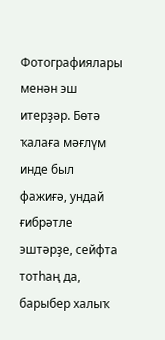Фотографиялары менән эш итерҙәр. Бөтә ҡалаға мәғлүм инде был фажиғә, ундай ғибрәтле эштәрҙе, сейфта тотһаң да, барыбер халыҡ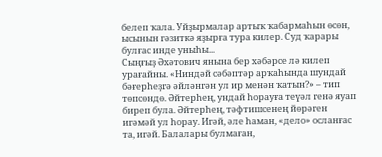белеп ҡала. Уйҙырмалар артыҡ ҡабармаһын өсөн, ысынын гәзиткә яҙырға тура килер. Суд ҡарары булғас инде уныһы...
Сыңғыҙ Әхәтович янына бер хәбәрсе лә килеп урағайны. «Ниндәй сәбәптәр арҡаһында шундай бәғерһеҙгә әйләнгән ул ир менән ҡатын?» – тип төпсөндө. Әйтерһең, ундай һорауға теүәл генә яуап биреп була. Әйтерһең, тәфтишсенең йөрәген игәмәй ул һорау. Игәй, әле һаман, «дело» осланғас та, игәй. Балалары булмаған,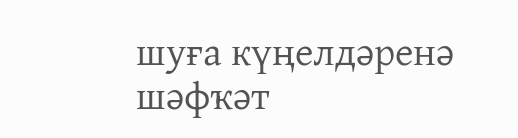шуға күңелдәренә шәфҡәт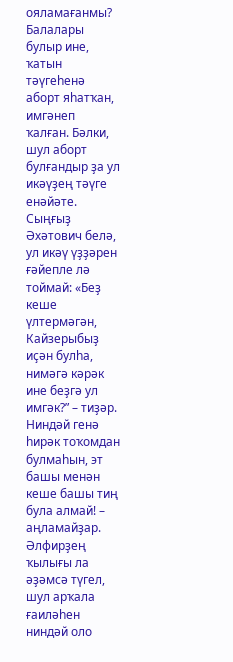ояламағанмы? Балалары булыр ине, ҡатын тәүгеһенә аборт яһатҡан, имгәнеп ҡалған. Бәлки, шул аборт булғандыр ҙа ул икәүҙең тәүге енәйәте.
Сыңғыҙ Әхәтович белә, ул икәү үҙҙәрен ғәйепле лә тоймай: «Беҙ кеше үлтермәгән, Кайзерыбыҙ иҫән булһа, нимәгә кәрәк ине беҙгә ул имгәк?” – тиҙәр. Ниндәй генә һирәк тоҡомдан булмаһын, эт башы менән кеше башы тиң була алмай! – аңламайҙар. Әлфирҙең ҡылығы ла әҙәмсә түгел, шул арҡала ғаиләһен ниндәй оло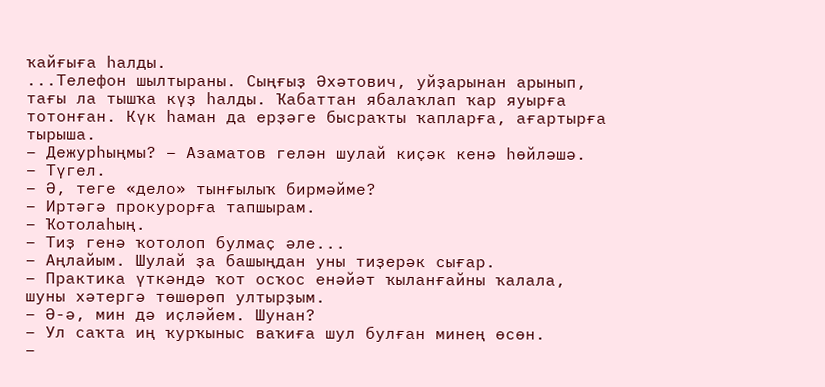ҡайғыға һалды.
...Телефон шылтыраны. Сыңғыҙ Әхәтович, уйҙарынан арынып, тағы ла тышҡа күҙ һалды. Ҡабаттан ябалаҡлап ҡар яуырға тотонған. Күк һаман да ерҙәге бысраҡты ҡапларға, ағартырға тырыша.
– Дежурһыңмы? – Азаматов гелән шулай киҫәк кенә һөйләшә.
– Түгел.
– Ә, теге «дело» тынғылыҡ бирмәйме?
– Иртәгә прокурорға тапшырам.
– Ҡотолаһың.
– Тиҙ генә ҡотолоп булмаҫ әле...
– Аңлайым. Шулай ҙа башыңдан уны тиҙерәк сығар.
– Практика үткәндә ҡот осҡос енәйәт ҡыланғайны ҡалала, шуны хәтергә төшөрөп ултырҙым.
– Ә-ә, мин дә иҫләйем. Шунан?
– Ул саҡта иң ҡурҡыныс ваҡиға шул булған минең өсөн.
–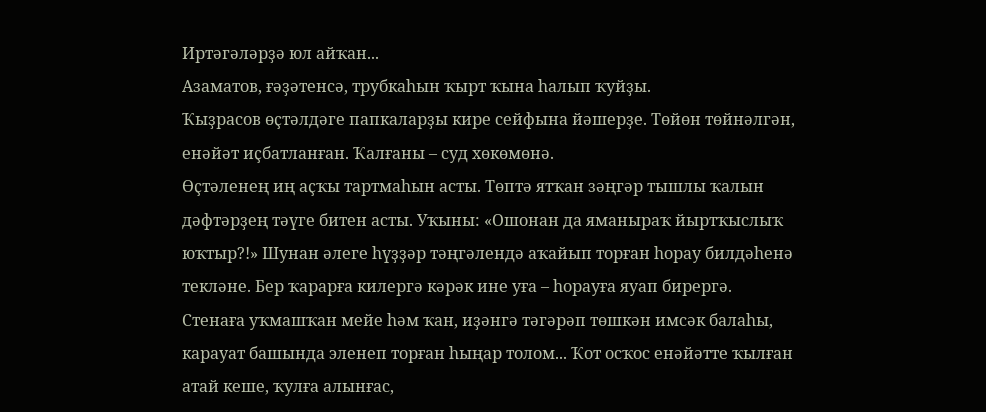Иртәгәләрҙә юл айҡан...
Азаматов, ғәҙәтенсә, трубкаһын ҡырт ҡына һалып ҡуйҙы.
Ҡыҙрасов өҫтәлдәге папкаларҙы кире сейфына йәшерҙе. Төйөн төйнәлгән, енәйәт иҫбатланған. Ҡалғаны – суд хөкөмөнә.
Өҫтәленең иң аҫҡы тартмаһын асты. Төптә ятҡан зәңгәр тышлы ҡалын дәфтәрҙең тәүге битен асты. Уҡыны: «Ошонан да яманыраҡ йыртҡыслыҡ юҡтыр?!» Шунан әлеге һүҙҙәр тәңгәлендә аҡайып торған һорау билдәһенә текләне. Бер ҡарарға килергә кәрәк ине уға – һорауға яуап бирергә.
Стенаға уҡмашҡан мейе һәм ҡан, иҙәнгә тәгәрәп төшкән имсәк балаһы, карауат башында эленеп торған һыңар толом... Ҡот осҡос енәйәтте ҡылған атай кеше, ҡулға алынғас,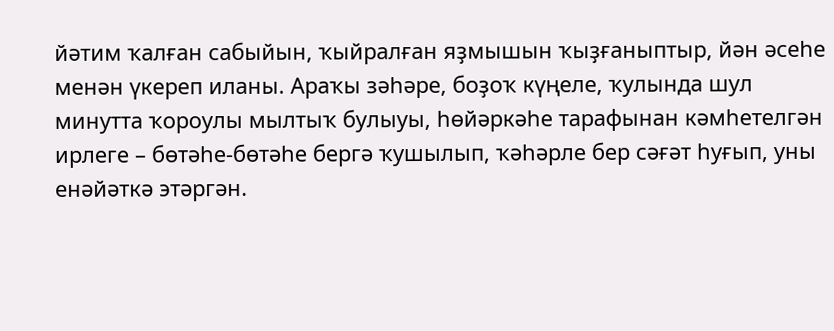йәтим ҡалған сабыйын, ҡыйралған яҙмышын ҡыҙғаныптыр, йән әсеһе менән үкереп иланы. Араҡы зәһәре, боҙоҡ күңеле, ҡулында шул минутта ҡороулы мылтыҡ булыуы, һөйәркәһе тарафынан кәмһетелгән ирлеге – бөтәһе-бөтәһе бергә ҡушылып, ҡәһәрле бер сәғәт һуғып, уны енәйәткә этәргән.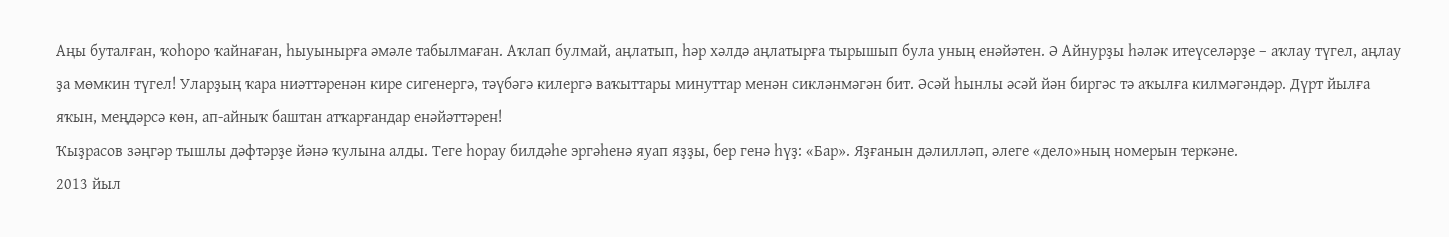Аңы буталған, ҡоһоро ҡайнаған, һыуынырға әмәле табылмаған. Аҡлап булмай, аңлатып, һәр хәлдә аңлатырға тырышып була уның енәйәтен. Ә Айнурҙы һәләк итеүселәрҙе – аҡлау түгел, аңлау ҙа мөмкин түгел! Уларҙың ҡара ниәттәренән кире сигенергә, тәүбәгә килергә ваҡыттары минуттар менән сикләнмәгән бит. Әсәй һынлы әсәй йән биргәс тә аҡылға килмәгәндәр. Дүрт йылға яҡын, меңдәрсә көн, ап-айныҡ баштан атҡарғандар енәйәттәрен!
Ҡыҙрасов зәңгәр тышлы дәфтәрҙе йәнә ҡулына алды. Теге һорау билдәһе эргәһенә яуап яҙҙы, бер генә һүҙ: «Бар». Яҙғанын дәлилләп, әлеге «дело»ның номерын теркәне.
2013 йыл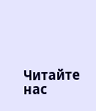Читайте нас